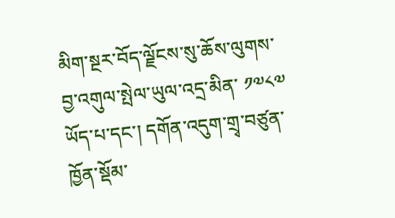མིག་སྔར་བོད་ལྗོངས་སུ་ཆོས་ལུགས་བྱ་འགུལ་སྤེལ་ཡུལ་འདྲ་མིན་ ༡༧༨༧ ཡོད་པ་དང་། དགོན་འདུག་གྲྭ་བཙུན་ཁྱོན་སྡོམ་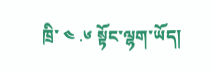ཁྲི་ ༤ .༦ སྟོང་ལྷག་ཡོད།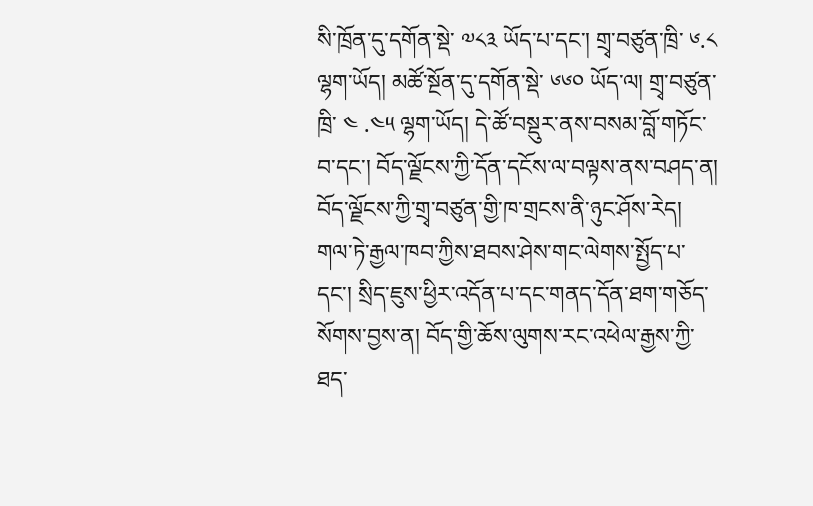སི་ཁྲོན་དུ་དགོན་སྡེ་ ༧༨༣ ཡོད་པ་དང་། གྲྭ་བཙུན་ཁྲི་ ༦.༨ ལྷག་ཡོད། མཚོ་སྔོན་དུ་དགོན་སྡེ་ ༦༦༠ ཡོད་ལ། གྲྭ་བཙུན་ཁྲི་ ༤ .༤༥ ལྷག་ཡོད། དེ་ཚོ་བསྡུར་ནས་བསམ་བློ་གཏོང་བ་དང་། བོད་ལྗོངས་ཀྱི་དོན་དངོས་ལ་བལྟས་ནས་བཤད་ན། བོད་ལྗོངས་ཀྱི་གྲྭ་བཙུན་གྱི་ཁ་གྲངས་ནི་ཉུང་ཤོས་རེད། གལ་ཏེ་རྒྱལ་ཁབ་ཀྱིས་ཐབས་ཤེས་གང་ལེགས་སྤྱོད་པ་དང་། སྲིད་ཇུས་ཕྱིར་འདོན་པ་དང་གནད་དོན་ཐག་གཅོད་སོགས་བྱས་ན། བོད་གྱི་ཆོས་ལུགས་རང་འཕེལ་རྒྱས་ཀྱི་ཐད་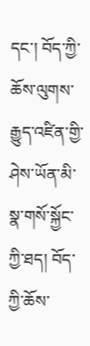དང་། བོད་ཀྱི་ཆོས་ལུགས་རྒྱུད་འཛིན་གྱི་ཤེས་ཡོན་མི་སྣ་གསོ་སྐྱོང་ཀྱི་ཐད། བོད་ཀྱི་ཆོས་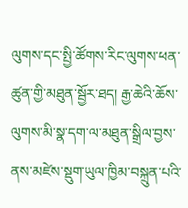ལུགས་དང་སྤྱི་ཚོགས་རིང་ལུགས་ཕན་ཚུན་གྱི་མཐུན་སྦྱོར་ཐད། རྒྱ་ཆེའི་ཆོས་ལུགས་མི་སྣ་དག་ལ་མཐུན་སྒྲིལ་བྱས་ནས་མཛེས་སྡུག་ཡུལ་ཁྱིམ་བསྐྲུན་པའི་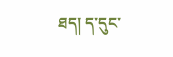ཐད། ད་དུང་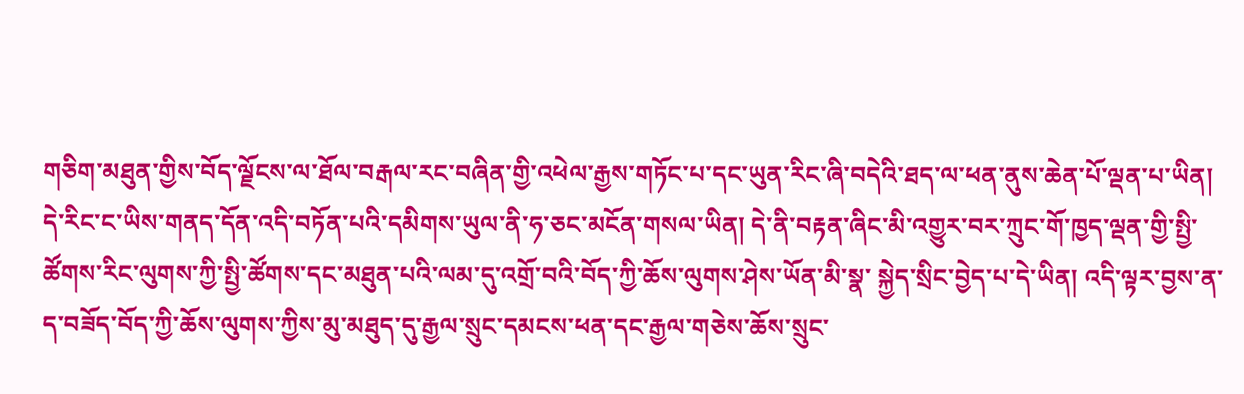གཅིག་མཐུན་གྱིས་བོད་ལྗོངས་ལ་ཐོལ་བརྒལ་རང་བཞིན་གྱི་འཕེལ་རྒྱས་གཏོང་པ་དང་ཡུན་རིང་ཞི་བདེའི་ཐད་ལ་ཕན་ནུས་ཆེན་པོ་ལྡན་པ་ཡིན།
དེ་རིང་ང་ཡིས་གནད་དོན་འདི་བཏོན་པའི་དམིགས་ཡུལ་ནི་ཧ་ཅང་མངོན་གསལ་ཡིན། དེ་ནི་བརྟན་ཞིང་མི་འགྱུར་བར་ཀྲུང་གོ་ཁྱད་ལྡན་གྱི་སྤྱི་ཚོགས་རིང་ལུགས་ཀྱི་སྤྱི་ཚོགས་དང་མཐུན་པའི་ལམ་དུ་འགྲོ་བའི་བོད་ཀྱི་ཆོས་ལུགས་ཤེས་ཡོན་མི་སྣ་ སྐྱེད་སྲིང་བྱེད་པ་དེ་ཡིན། འདི་ལྟར་བྱས་ན་ད་བཟོད་བོད་ཀྱི་ཆོས་ལུགས་ཀྱིས་མུ་མཐུད་དུ་རྒྱལ་སྲུང་དམངས་ཕན་དང་རྒྱལ་གཅེས་ཆོས་སྲུང་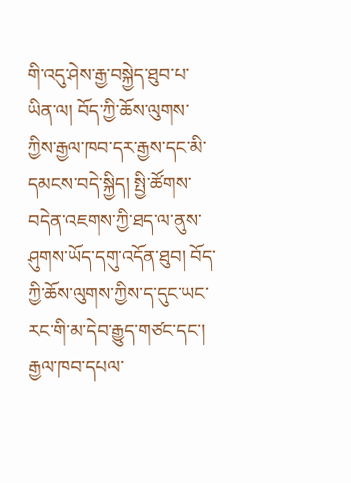གི་འདུ་ཤེས་རྒྱ་བསྐྱེད་ཐུབ་པ་ཡིན་ལ། བོད་ཀྱི་ཆོས་ལུགས་ཀྱིས་རྒྱལ་ཁབ་དར་རྒྱས་དང་མི་དམངས་བདེ་སྐྱིད། སྤྱི་ཚོགས་བདེན་འཇགས་ཀྱི་ཐད་ལ་ནུས་ཤུགས་ཡོད་དགུ་འདོན་ཐུབ། བོད་ཀྱི་ཆོས་ལུགས་ཀྱིས་ད་དུང་ཡང་རང་གི་མ་དེབ་རྒྱུད་གཙང་དང་། རྒྱལ་ཁབ་དཔལ་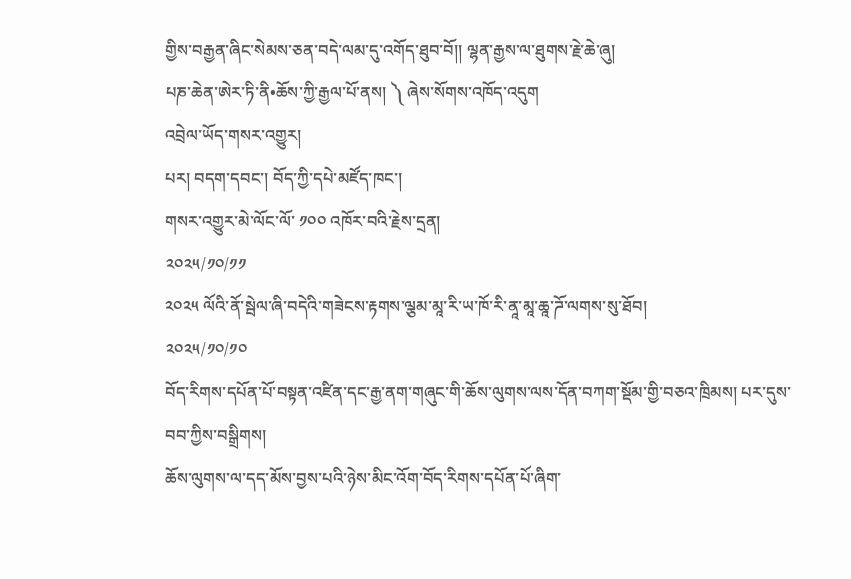གྱིས་བརྒྱན་ཞིང་སེམས་ཅན་བདེ་ལམ་དུ་འགོད་ཐུབ་བོ།། ལྷན་རྒྱས་ལ་ཐུགས་རྗེ་ཆེ་ཞུ།
པཎ་ཆེན་ཨེར་ཏི་ནི•ཆོས་ཀྱི་རྒྱལ་པོ་ནས། ༽ ཞེས་སོགས་འཁོད་འདུག
འབྲེལ་ཡོད་གསར་འགྱུར།
པར། བདག་དབང་། བོད་ཀྱི་དཔེ་མཛོད་ཁང་།
གསར་འགྱུར་མེ་ལོང་ལོ་ ༡༠༠ འཁོར་བའི་རྗེས་དྲན།
༢༠༢༥/༡༠/༡༡
༢༠༢༥ ལོའི་ནོ་སྦེལ་ཞི་བདེའི་གཟེངས་རྟགས་ལྕམ་མཱ་རི་ཡ་ཁོ་རི་ནཱ་མཱ་ཆཱ་ཌོ་ལགས་སུ་ཐོབ།
༢༠༢༥/༡༠/༡༠
བོད་རིགས་དཔོན་པོ་བསྟན་འཛིན་དང་རྒྱ་ནག་གཞུང་གི་ཆོས་ལུགས་ལས་དོན་བཀག་སྡོམ་གྱི་བཅའ་ཁྲིམས། པར་དུས་བབ་ཀྱིས་བསྒྲིགས།
ཆོས་ལུགས་ལ་དད་མོས་བྱས་པའི་ཉེས་མིང་འོག་བོད་རིགས་དཔོན་པོ་ཞིག་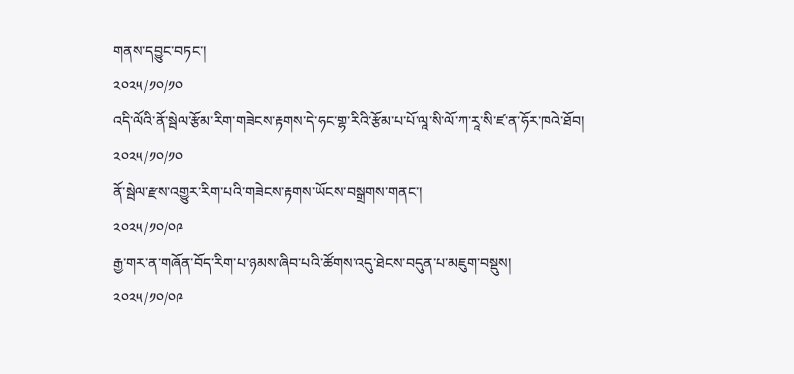གནས་དབྱུང་བཏང་།
༢༠༢༥/༡༠/༡༠
འདི་ལོའི་ནོ་སྦེལ་རྩོམ་རིག་གཟེངས་རྟགས་དེ་ཧང་གྷ་རིའི་རྩོམ་པ་པོ་ལཱ་སི་ལོ་ཀ་རཱ་སི་ཛ་ན་ཧོར་ཁའེ་ཐོབ།
༢༠༢༥/༡༠/༡༠
ནོ་སྦེལ་རྫས་འགྱུར་རིག་པའི་གཟེངས་རྟགས་ཡོངས་བསྒྲགས་གནང་།
༢༠༢༥/༡༠/༠༩
རྒྱ་གར་ན་གཞོན་བོད་རིག་པ་ཉམས་ཞིབ་པའི་ཚོགས་འདུ་ཐེངས་བདུན་པ་མཇུག་བསྡུས།
༢༠༢༥/༡༠/༠༩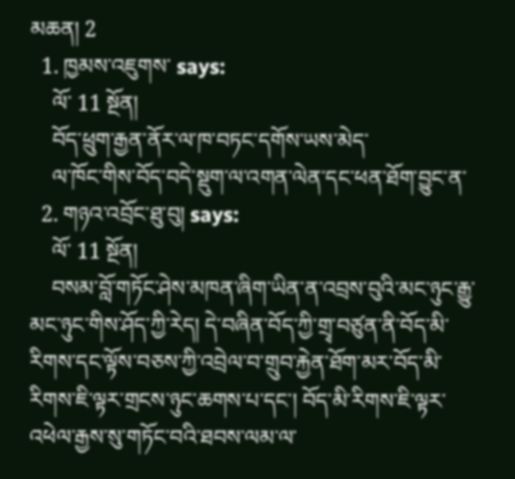མཆན། 2
  1. ཁྱམས་འཇུགས་ says:
    ལོ་ 11 སྔོན།
    བོད་ཕྲུག་རྒྱན་ནོར་ལ་ཁ་བཏང་དགོས་ཡས་མེད་
    ལ་ཁོང་གིས་བོད་བདེ་སྡུག་ལ་འགན་ལེན་དང་ཕན་ཐོག་བྱུང་ན་
  2. གཉའ་འབྲོང་ཐུ་བུ། says:
    ལོ་ 11 སྔོན།
    བསམ་བློ་གཏོང་ཤེས་མཁན་ཞིག་ཡིན་ན་འབྲས་བུའི་མང་ཉུང་རྒྱུ་མང་ཉུང་གིས་ཤོད་ཀྱི་རེད། དེ་བཞིན་བོད་ཀྱི་གྲྭ་བཙུན་ནི་བོད་མི་རིགས་དང་ལྟོས་བཅས་ཀྱི་འབྲེལ་བ་གྲུབ་རྐྱེན་ཐོག་མར་བོད་མི་རིགས་ཇི་ལྟར་གྲངས་ཉུང་ཆགས་པ་དང་། བོད་མི་རིགས་ཇི་ལྟར་འཕེལ་རྒྱས་སུ་གཏོང་བའི་ཐབས་ལམ་ལ་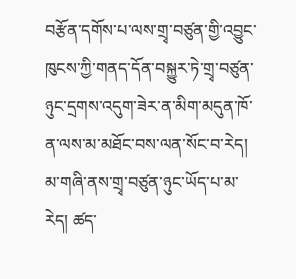བརྩོན་དགོས་པ་ལས་གྲྭ་བཙུན་གྱི་འབྱུང་ཁུངས་ཀྱི་གནད་དོན་བསྐྱུར་ཏེ་གྲྭ་བཙུན་ཉུང་དྲགས་འདུག་ཟེར་ན་མིག་མདུན་ཁོ་ན་ལས་མ་མཐོང་བས་ལན་སོང་བ་རེད། མ་གཞི་ནས་གྲྭ་བཙུན་ཉུང་ཡོད་པ་མ་རེད། ཚད་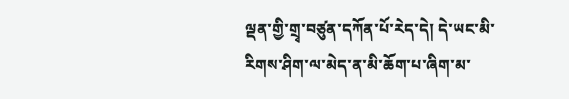ལྡན་གྱི་གྲྭ་བཙུན་དཀོན་པོ་རེད་དེ། དེ་ཡང་མི་རིགས་ཤིག་ལ་མེད་ན་མི་ཆོག་པ་ཞིག་མ་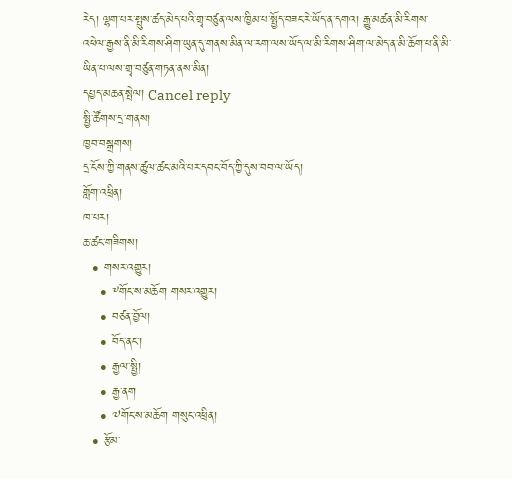རེད། ལྷག་པར་སྤུས་ཚད་མེད་པའི་གྲྭ་བཙུན་ལས་ཁྱིམ་པ་སྤྱོད་བཟང་རེ་ཡོད་ན་དགའ། རྒྱུ་མཚན་མི་རིགས་འཕེལ་རྒྱས་ནི་མི་རིགས་ཤིག་ཡུན་དུ་གནས་མིན་ལ་རག་ལས་ཡོད་ལ་མི་རིགས་ཤིག་ལ་མེད་ན་མི་ཆོག་པ་ནི་མི་ཡིན་པ་ལས་གྲྭ་བཙུན་གཏན་ནས་མིན།
དཔྱད་མཆན་སྤེལ། Cancel reply
སྤྱི་ཚོགས་དྲ་གནས།
ཁྱབ་བསྒྲགས།
དྲ་ངོས་ཀྱི་གནས་ཚུལ་ཚང་མའི་པར་དབང་བོད་ཀྱི་དུས་བབ་ལ་ཡོད།
གློག་འཕྲིན།
ཁ་པར།
ཆ་ཚང་གཟིགས།
  • གསར་འགྱུར།
    • ༸གོང་ས་མཆོག གསར་འགྱུར།
    • བཙན་བྱོལ།
    • བོད་ནང་།
    • རྒྱལ་སྤྱི།
    • རྒྱ་ནག
    • ༧གོང་ས་མཆོག གསུང་འཕྲིན།
  • རྩོམ་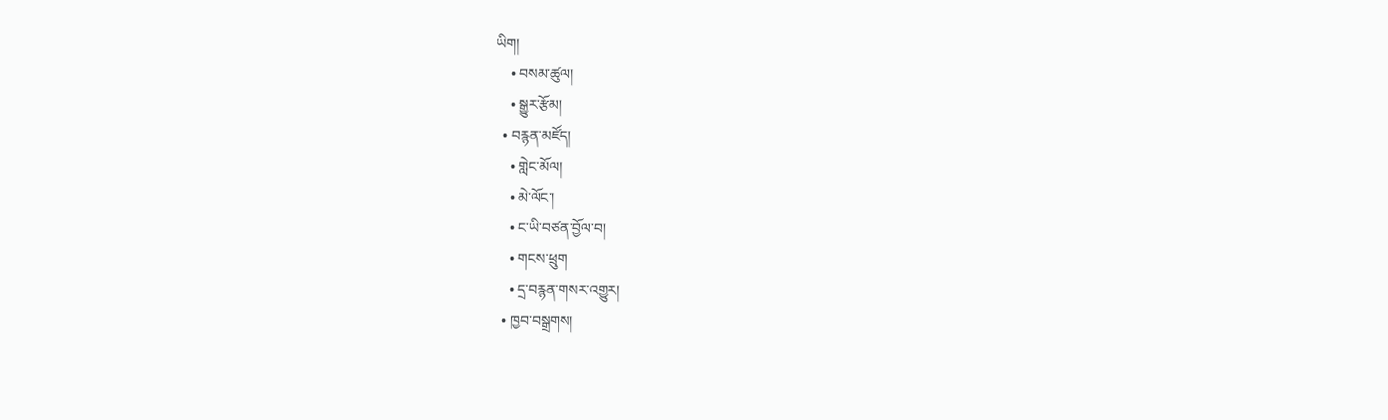ཡིག།
    • བསམ་ཚུལ།
    • སྒྱུར་རྩོམ།
  • བརྙན་མཛོད།
    • གླེང་མོལ།
    • མེ་ལོང་།
    • ང་ཡི་བཙན་བྱོལ་བ།
    • གངས་ཕྲུག
    • དྲ་བརྙན་གསར་འགྱུར།
  • ཁྱབ་བསྒྲགས།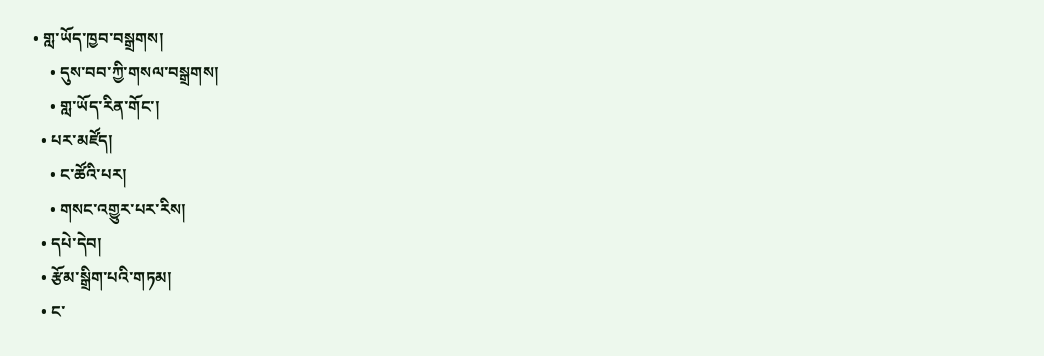• གླ་ཡོད་ཁྱབ་བསྒྲགས།
    • དུས་བབ་ཀྱི་གསལ་བསྒྲགས།
    • གླ་ཡོད་རིན་གོང་།
  • པར་མཛོད།
    • ང་ཚོའི་པར།
    • གསང་འགྱུར་པར་རིས།
  • དཔེ་དེབ།
  • རྩོམ་སྒྲིག་པའི་གཏམ།
  • ང་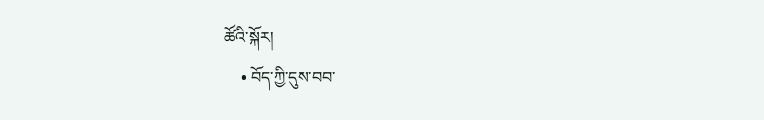ཚོའི་སྐོར།
    • བོད་ཀྱི་དུས་བབ་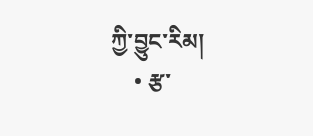ཀྱི་བྱུང་རིམ།
    • རྩ་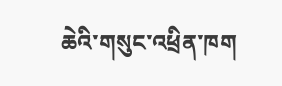ཆེའི་གསུང་འཕྲིན་ཁག